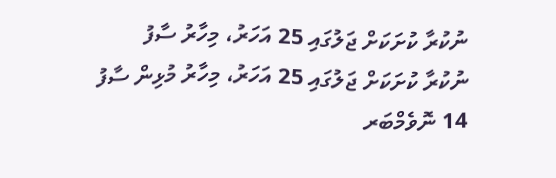ނުކުރާ ކުށަކަށް ޖަލުގައި 25 އަހަރު، މިހާރު ސާފު
ނުކުރާ ކުށަކަށް ޖަލުގައި 25 އަހަރު، މިހާރު މުޅިން ސާފު
14 ނޮވެމްބަރ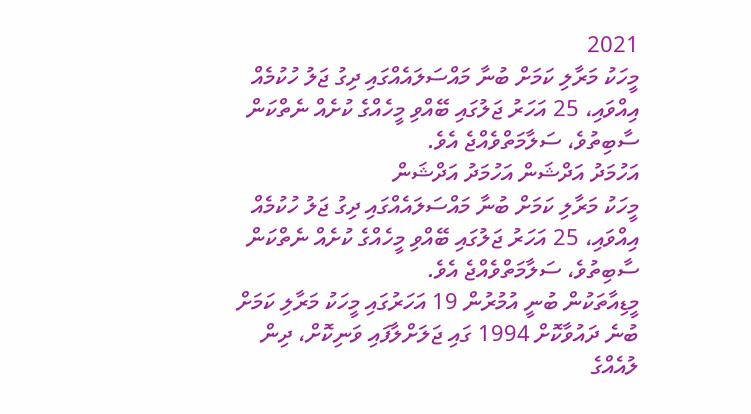2021
މީހަކު މަރާލި ކަމަށް ބުނާ މައްސަލައެއްގައި ދިގު ޖަލު ހުކުމެއް އިއްވައި، 25 އަހަރު ޖަލުގައި ބޭއްވި މީހެއްގެ ކުށެއް ނެތްކަން ސާބިތުވެ، ސަލާމަތްވެއްޖެ އެވެ.
އަހުމަދު އަދްޝަން އަހުމަދު އަދްޝަން
މީހަކު މަރާލި ކަމަށް ބުނާ މައްސަލައެއްގައި ދިގު ޖަލު ހުކުމެއް އިއްވައި، 25 އަހަރު ޖަލުގައި ބޭއްވި މީހެއްގެ ކުށެއް ނެތްކަން ސާބިތުވެ، ސަލާމަތްވެއްޖެ އެވެ.
މީޑިއާތަކުން ބުނީ އުމުރުން 19 އަހަރުގައި މީހަކު މަރާލި ކަމަށް ބުނެ ދައުވާކޮށް 1994 ގައި ޖަލަށްލާފައި ވަނިކޮށް، ދިން ލުއެއްގެ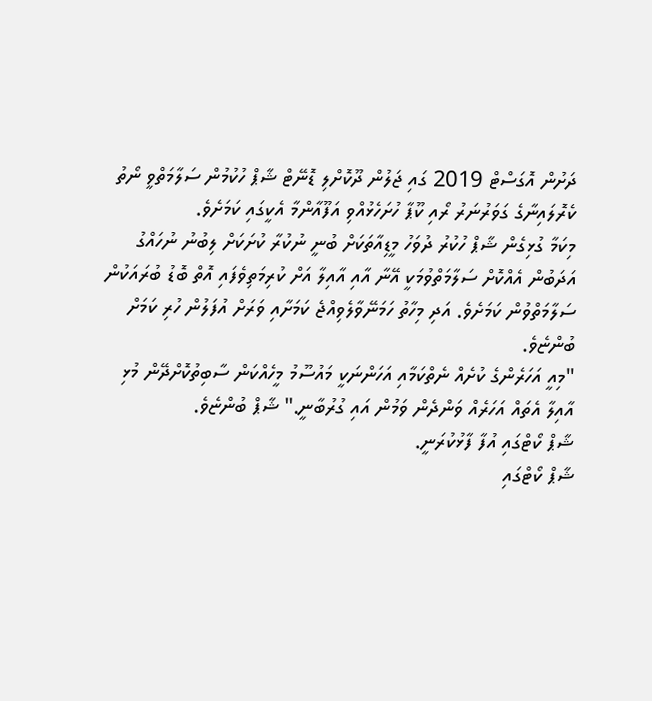ދަށުން އޮގަސްޓް 2019 ގައި ޖަލުން ދޫކޮށްލި ޑޮނޭޓް ޝާޕް ހުކުމުން ސަލާމަތްވީ ނޯތު ކެރޮލައިނާގެ ގަވަރުނަރު ރޯއި ކޫޕާ ހުށަހެޅުއްވި އަފޫއާންމާ އެކީގައި ކަމަށެވެ.
މިކަމާ ގުޅިގެން ޝާޕް ހުކުރު ދުވަހު މީޑިއާތަކަށް ބުނީ ނުކުރާ ކުށަކަށް ލިބުނު ނުހައްގު އަދަބުން އެއްކޮށް ސަލާމަތްވުމަކީ އޭނާ އާއި އާއިލާ އަށް ކުރިމަތިވެފައި އޮތް ބޮޑު ބުރައަކުން ސަލާމަތްވުން ކަމަށެވެ. އަދި މިހާތު ހަމަނޭވާލެވިއްޖެ ކަމަށާއި ވަރަށް އުފަލުން ހުރި ކަމަށް ބުންޏެވެ.
"މިއީ އަހަރެންގެ ކުށެއް ނެތްކަމާއި އަހަންނަކީ މައުސޫމު މީހެއްކަން ސާބިތުކޮށްދޭން މުޅި އާއިލާ އެތައް އަހަރެއް ވަންދެން ވަމުން އައި ގުރުބާނީ." ޝާޕް ބުންޏެވެ.
ޝާޕް ކޯޓްގައި އުފާ ފާޅުކުރަނީ.
ޝާޕް ކޯޓްގައި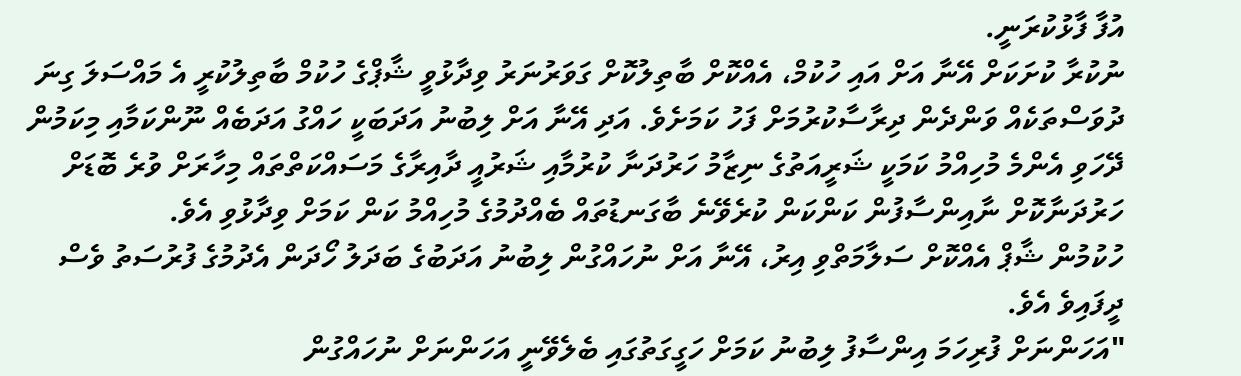އުފާ ފާޅުކުރަނީ.
ނުކުރާ ކުށަކަށް އޭނާ އަށް އައި ހުކުމް، އެއްކޮށް ބާތިލުކޮށް ގަވަރުނަރު ވިދާޅުވީ ޝާޕްގެ ހުކުމް ބާތިލުކުރީ އެ މައްސަލަ ގިނަ ދުވަސްތަކެއް ވަންދެން ދިރާސާކުރުމަށް ފަހު ކަމަށެވެ. އަދި އޭނާ އަށް ލިބުނު އަދަބަކީ ހައްގު އަދަބެއް ނޫންކަމާއި މިކަމުން ދޭހަވި އެންމެ މުހިއްމު ކަމަކީ ޝަރީއަތުގެ ނިޒާމު ހަރުދަނާ ކުރުމާއި ޝަރުއީ ދާއިރާގެ މަސައްކަތްތައް މިހާރަށް ވުރެ ބޮޑަށް ހަރުދަނާކޮށް ނާއިންސާފުން ކަންކަން ކުރެވޭނެ ބާގަނޑުތައް ބެއްދުމުގެ މުހިއްމު ކަން ކަމަށް ވިދާޅުވި އެވެ.
ހުކުމުން ޝާޕް އެއްކޮށް ސަލާމަތްވި އިރު، އޭނާ އަށް ނުހައްގުން ލިބުނު އަދަބުގެ ބަދަލު ހޯދަން އެދުމުގެ ފުރުސަތު ވެސް ދީފައިވެ އެވެ.
"އަހަންނަށް ފުރިހަމަ އިންސާފު ލިބުނު ކަމަށް ހަގީގަތުގައި ބެލެވޭނީ އަހަންނަށް ނުހައްގުން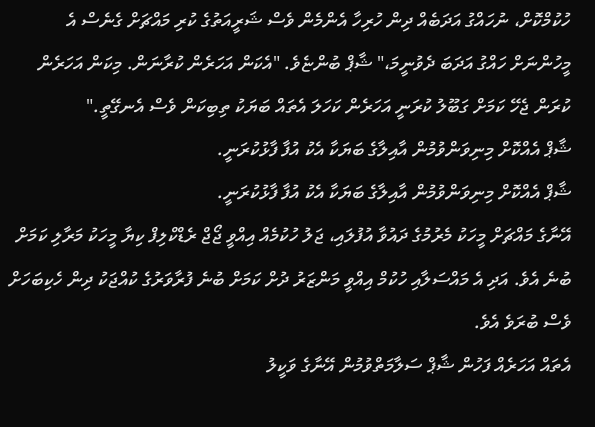ހުކުމްކޮށް، ނުހައްގު އަދަބެއް ދިން ހުރިހާ އެންމެން ވެސް ޝަރީއަތުގެ ކުރި މައްޗަށް ގެނެސް އެ މީހުންނަށް ހައްގު އަދަބަ ދެވުނީމަ،" ޝާޕް ބުންޏެވެ. "އެކަން އަހަރެން ކުރާނަން. މިކަން އަހަރެން ކުރަން ޖެހޭ ކަމަށް ގަބޫލު ކުރަނީ އަހަރެން ކަހަލަ އެތައް ބަޔަކު ތިބިކަން ވެސް އެނގޭތީ."
ޝާޕް އެއްކޮށް މިނިވަންވުމުން އާއިލާގެ ބަޔަކާ އެކު އުފާ ފާޅުކުރަނީ.
ޝާޕް އެއްކޮށް މިނިވަންވުމުން އާއިލާގެ ބަޔަކާ އެކު އުފާ ފާޅުކުރަނީ.
އޭނާގެ މައްޗަށް މީހަކު މެރުމުގެ ދައުވާ އުފުލައި، ޖަލު ހުކުމެއް އިއްވީ ޖޯޖް ރެޑްކްލިފް ކިޔާ މީހަކު މަރާލި ކަމަށް ބުނެ އެވެ. އަދި އެ މައްސަލާއި ހުކުމް އިއްވީ މަންޒަރު ދުށް ކަމަށް ބުނެ ފުރާވަރުގެ ކުއްޖަކު ދިން ހެކިބަހަށް ވެސް ބުރަވެ އެވެ.
އެތައް އަހަރެއް ފަހުން ޝާޕް ސަލާމަތްވުމުން އޭނާގެ ވަކީލު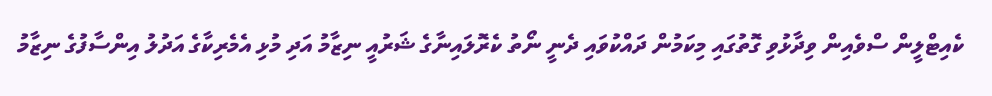ކެއިޓްލީން ސްވެއިން ވިދާޅުވި ގޮތުގައި މިކަމުން ދައްކުވައި ދެނީ ނޯތު ކެރޮލައިނާގެ ޝަރުއީ ނިޒާމު އަދި މުޅި އެމެރިކާގެ އަދުލު އިންސާފުގެ ނިޒާމު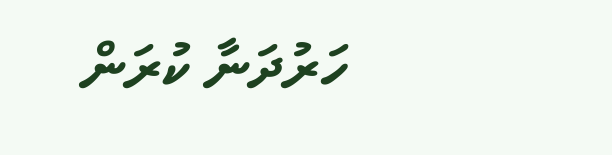ހަރުދަނާ ކުރަން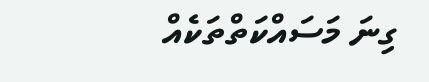ގިނަ މަސައްކަތްތަކެއް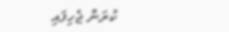ކުރަން ޖެހިފައި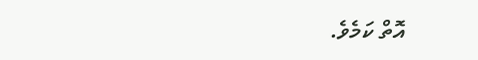އޮތް ކަމެވެ.